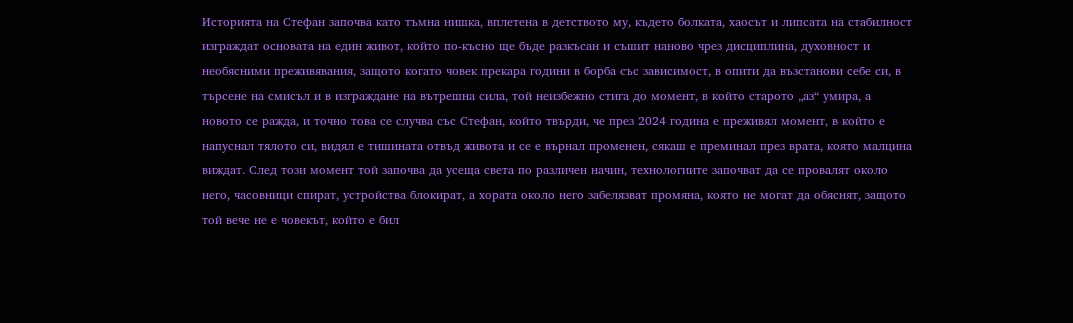Историята на Стефан започва като тъмна нишка, вплетена в детството му, където болката, хаосът и липсата на стабилност изграждат основата на един живот, който по-късно ще бъде разкъсан и съшит наново чрез дисциплина, духовност и необясними преживявания, защото когато човек прекара години в борба със зависимост, в опити да възстанови себе си, в търсене на смисъл и в изграждане на вътрешна сила, той неизбежно стига до момент, в който старото „аз“ умира, а новото се ражда, и точно това се случва със Стефан, който твърди, че през 2024 година е преживял момент, в който е напуснал тялото си, видял е тишината отвъд живота и се е върнал променен, сякаш е преминал през врата, която малцина виждат. След този момент той започва да усеща света по различен начин, технологиите започват да се провалят около него, часовници спират, устройства блокират, а хората около него забелязват промяна, която не могат да обяснят, защото той вече не е човекът, който е бил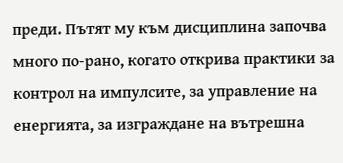преди. Пътят му към дисциплина започва много по-рано, когато открива практики за контрол на импулсите, за управление на енергията, за изграждане на вътрешна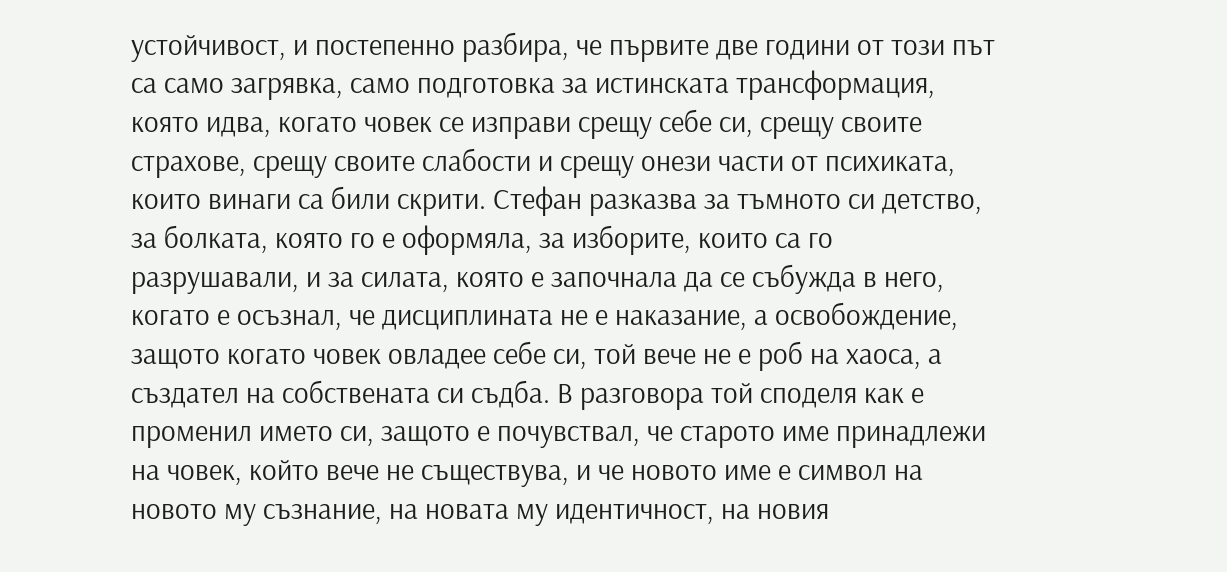устойчивост, и постепенно разбира, че първите две години от този път са само загрявка, само подготовка за истинската трансформация, която идва, когато човек се изправи срещу себе си, срещу своите страхове, срещу своите слабости и срещу онези части от психиката, които винаги са били скрити. Стефан разказва за тъмното си детство, за болката, която го е оформяла, за изборите, които са го разрушавали, и за силата, която е започнала да се събужда в него, когато е осъзнал, че дисциплината не е наказание, а освобождение, защото когато човек овладее себе си, той вече не е роб на хаоса, а създател на собствената си съдба. В разговора той споделя как е променил името си, защото е почувствал, че старото име принадлежи на човек, който вече не съществува, и че новото име е символ на новото му съзнание, на новата му идентичност, на новия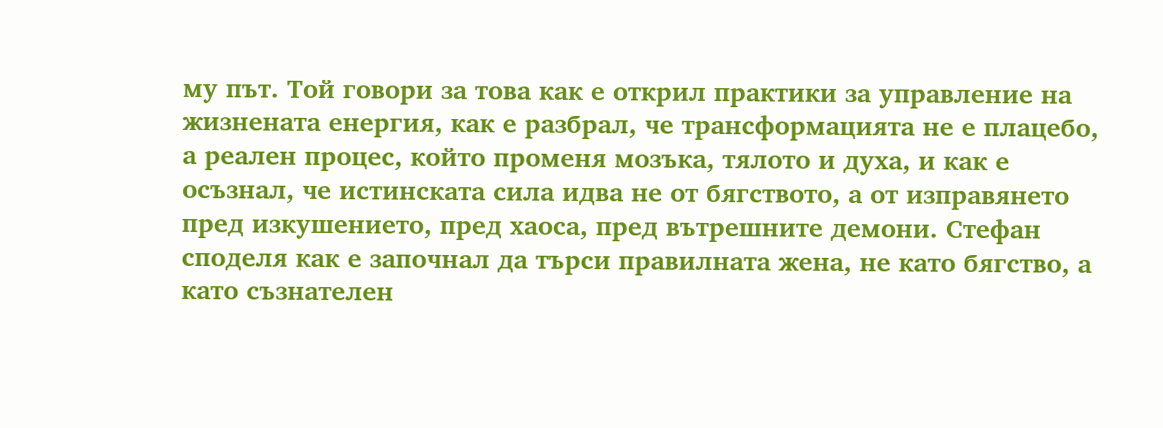му път. Той говори за това как е открил практики за управление на жизнената енергия, как е разбрал, че трансформацията не е плацебо, а реален процес, който променя мозъка, тялото и духа, и как е осъзнал, че истинската сила идва не от бягството, а от изправянето пред изкушението, пред хаоса, пред вътрешните демони. Стефан споделя как е започнал да търси правилната жена, не като бягство, а като съзнателен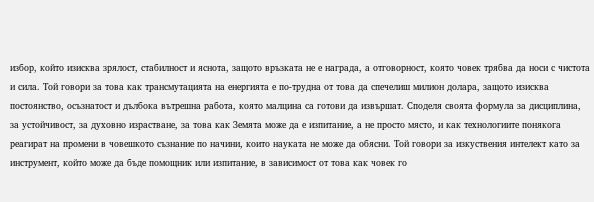избор, който изисква зрялост, стабилност и яснота, защото връзката не е награда, а отговорност, която човек трябва да носи с чистота и сила. Той говори за това как трансмутацията на енергията е по-трудна от това да спечелиш милион долара, защото изисква постоянство, осъзнатост и дълбока вътрешна работа, която малцина са готови да извършат. Споделя своята формула за дисциплина, за устойчивост, за духовно израстване, за това как Земята може да е изпитание, а не просто място, и как технологиите понякога реагират на промени в човешкото съзнание по начини, които науката не може да обясни. Той говори за изкуствения интелект като за инструмент, който може да бъде помощник или изпитание, в зависимост от това как човек го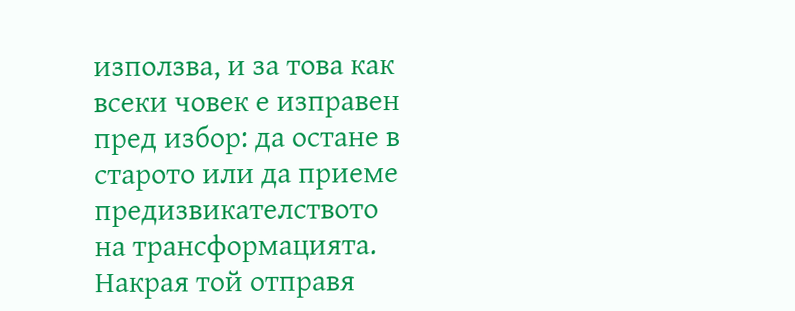използва, и за това как всеки човек е изправен пред избор: да остане в старото или да приеме предизвикателството на трансформацията. Накрая той отправя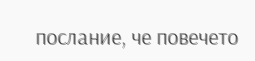послание, че повечето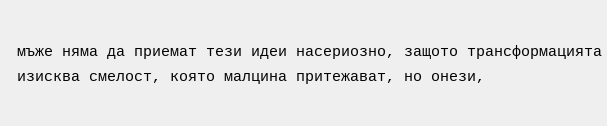мъже няма да приемат тези идеи насериозно, защото трансформацията изисква смелост, която малцина притежават, но онези,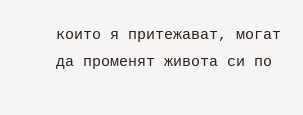които я притежават, могат да променят живота си по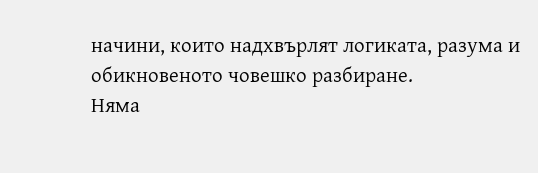начини, които надхвърлят логиката, разума и обикновеното човешко разбиране.
Няма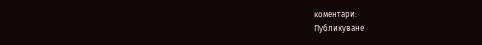коментари:
Публикуване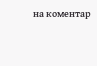на коментар